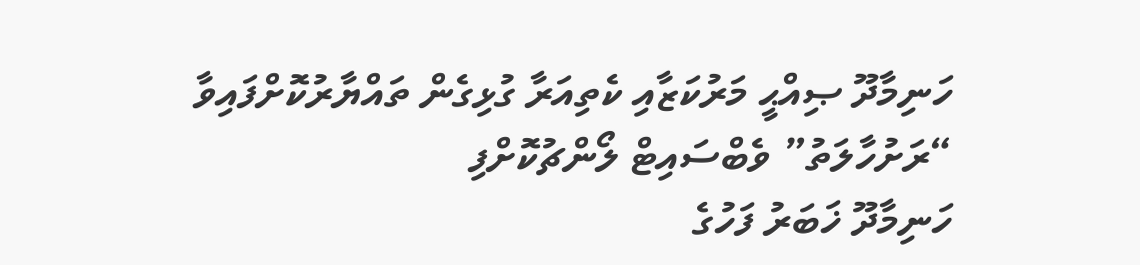ހަނިމާދޫ ޞިއްޙީ މަރުކަޒާއި ކެތިއަރާ ގުޅިގެން ތައްޔާރުކޮށްފައިވާ “ރަށުހާލަތު” ވެބްސައިޓް ލޯންޗުކޮށްފި
ހަނިމާދޫ ޚަބަރު ފަހުގެ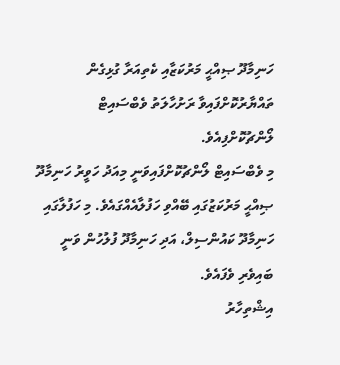ހަނިމާދޫ ޞިއްޙީ މަރުކަޒާއި ކެތިއަރާ ގުޅިގެން ތައްޔާރުކޮށްފައިވާ ރަށުހާލަތު ވެބްސައިޓް ލޯންޗުކޮށްފިއެވެ.
މި ވެބްސައިޓް ލޯންޗުކޮށްފައިވަނީ މިއަދު ހަވީރު ހަނިމާދޫ ޞިއްޙީ މަރުކަޒުގައި ބޭއްވި ހަފުލާއެއްގައެވެ. މި ހަފުލާގައި ހަނިމާދޫ ކައުންސިލް، އަދި ހަނިމާދޫ ފުލުހުން ވަނީ ބައިވެރި ވެފައެވެ.
އިޝްތިހާރު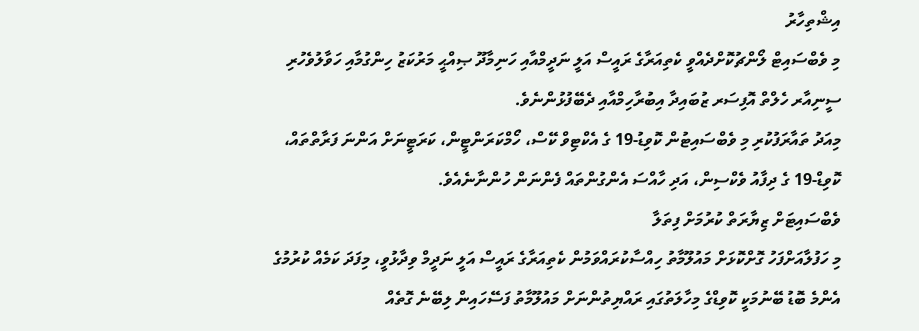އިޝްތިހާރު
މި ވެބްސައިޓް ލޯންޗުކޮށްދެއްވީ ކެތިއަރާގެ ރައީސް އަލީ ނަދީމްއާއި ހަނިމާދޫ ޞިއްޙީ މަރުކަޒު ހިންގުމާއި ހަވާލުވެހުރި ސީނިއާރ ހެލްތް އޮފިސަރ ޒުބައިދާ އިބުރާހިމްއާއި ދެބޭފުޅުންނެވެ.
މިއަދު ތައާރަފުކުރި މި ވެބްސައިޓުން ކޮވިޑު-19 ގެ އެކްޓިވް ކޭސް، ހޯމްކަރަންޓީން، ކަރަޓީނަށް އަންނަ ފަރާތްތައް، ކޮވިޑް-19 ގެ ދިފާއު ވެކްސިން، އަދި ހާއްސަ އެންގުންތައް ފެންނަން ހުންނާނެއެވެ.
ވެބްސައިޓަށް ޒިޔާރަތް ކުރުމަށް ފިތަލާ
މި ހަފުލާއަށްފަހު ގޮށްކޮޅަށް މައުލޫމާތު ހިއްސާކުރައްވަމުން ކެތިއަރާގެ ރައީސް އަލީ ނަދީމް ވިދާޅުވީ، މިފަދަ ކަމެއް ކުރުމުގެ އެންމެ ބޮޑު ބޭނުމަކީ ކޮވިޑްގެ މިހާލަތުގައި ރައްޔިތުންނަށް މައުލޫމާތު ފަސޭހައިން ލިބޭނެ ގޮތެއް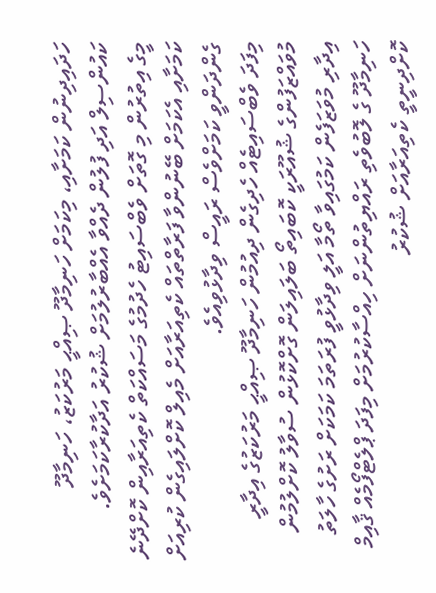ހަދައިދިނުން ކަމަށާއި، މިކަމަށް ހަނިމާދޫ ޞިއްޙީ މަރުކަޒު، ހަނިމާދޫ ކައުންސިލް އަދި ފުލުން ދެއްވާ އެއްބާރުލުމަށް ޝުކުރު އަދާކުރާކަމަށެވެ.
މީގެ އިތުރުން މި ގޮތަށް ވެބްސައިޓު ހެދުމުގެ މަސައްކަތް ކެތިއަރާއިން ކޮށްދޭނެ ކަމަށާއި އެކަމަށް ބޭނުންވާ ފަރާތްތައް ކެތިއަރާއަށް މެއިލް ކޮށްލައިގެން ކުރިއަށް ގެންދަންވީ ކަމަށްވެސް ރައީސް ވިދާޅުވިއެވެ.
މިފަދަ ވެބްސައިޓެއް ހެދިގެން ދިއުމުން ހަނިމާދޫ ޞިއްޙީ މަރުކަޒުގެ އިދާރީ މުވައްޒަފުންގެ ޝުއޫރަކީ ކޮބައިތޯ ބަލައިލަން ގޮށްކޮޅުން ސުވާލު ކޮށްލުމުން އިދާރި މުވަޒަފެން ކަމުގައިވާ ތޯމާ އަލީ ވިދާޅުވީ ފުރަތަމަ ކަމަކަށް ރަށުގެ ހާލަތު ހަނިމާދޫ ގެ ލޮބުވެތި ރައްޔިތުންނަށް ހިއްސާކުރުމަށް މިފަދަ ޕްލެޓްފޯމެއް ޤާއިމް ކޮށްދިނީތީ ކެތިއަރާއަށް ޝުކުރު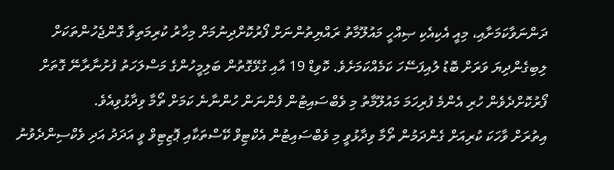ދަންނަވާކަމަށާއި، މިއީ އެކިއެކި ޞިއްހީ މައުލޫމާތު ރައްޔިތުންނަށް ފޯރުކޮށްދިނުމަށް މިހާރު ކުރިމަތިވާ ގޮންޖެހުންތަކަށް ލިބިގެންދިޔަ ވަރަށް ބޮޑު ލުއިފަސޭހަ ކަމެއްކަމަށެވެ. ކޮވިޑް 19 އާއި ގުޅޭގޮތުން ބަލިމީހުންގެ މަސްލަހަތު ފުށުނާރާނޭ ގޮތަށް ފޯރުކޮށްދެވެން ހުރި އެންމެ ފުރިހަމަ މައުލޫމާތު މި ވެބްސައިޓުން ފެންނަން ހުންނާނެ ކަމަށް ތޯމާ ވިދާޅުވިއެވެ.
އިތުރަށް ވާހަކަ ކުރިއަށް ގެންދަމުން ތޯމާ ވިދާޅުވީ މި ވެބްސައިޓުން އެކްޓިވް ކޭސްތަކާއި ޕޮޒިޓިވް ވީ އަދަދު އަދި ވެކްސިންދެވުނު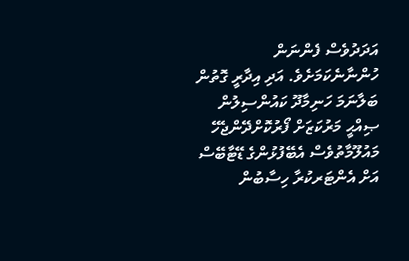އަދަދުވެސް ފެންނަން ހުންނާނެކަމަށެވެ. އަދި އިދާރީ ގޮތުން ބަލާނަމަ ހަނިމާދޫ ކައުންސިލުން ޞިއްޙީ މަރުކަޒަށް ފޯރުކޮށްދޭންޖެހޭ މައުލޫމާތުވެސް އެބޭފުޅުންގެ ޑޭޓާބޭސް އަށް އެންޓަރކުރާ ހިސާބުން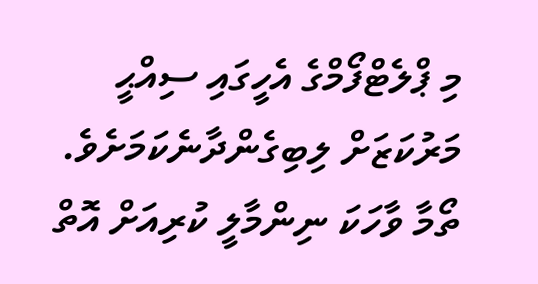މި ޕްލެޓްފޯމްގެ އެހީގައި ސިއްޙީ މަރުކަޒަށް ލިބިގެންދާނެކަމަށެވެ.
ތޯމާ ވާހަކަ ނިންމާލީ ކުރިއަށް އޮތް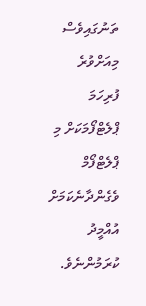ތަނުގައިވެސް މިއަށްވުރެ ފުރިހަމަ ޕްލެޓްފޯމަކަށް މި ޕްލެޓްފޯމް ވެގެންދާނެކަމަށް އުއްމީދު ކުރަމުންނެވެ.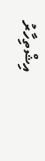އިޝްތިހާރު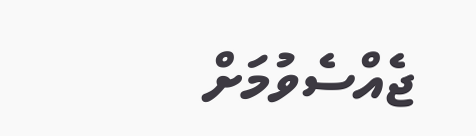ޖެއްސެވުމަށް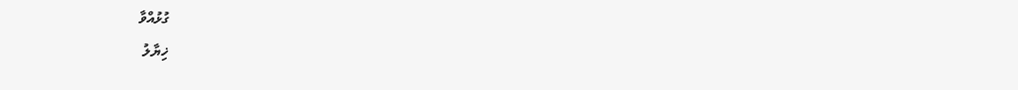ގުޅުއްވާ
ޚިޔާލު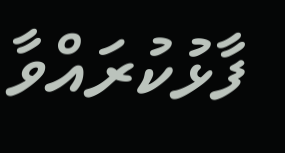ފާޅުކުރައްވާ